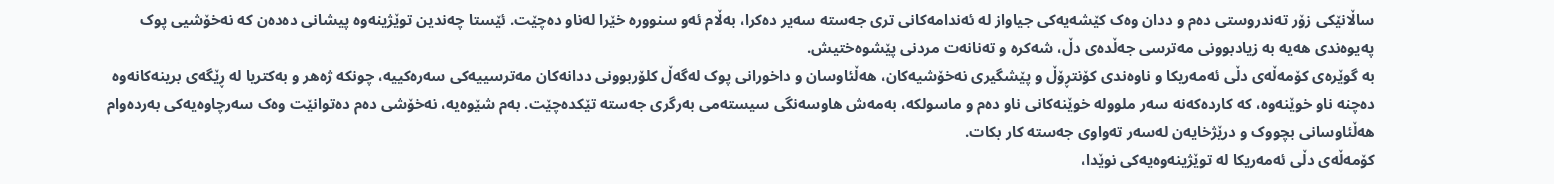ساڵانێکی زۆر تەندروستی دەم و ددان وەک کێشەیەکی جیاواز لە ئەندامەکانی تری جەستە سەیر دەکرا، بەڵام ئەو سنوورە خێرا لەناو دەچێت. ئێستا چەندین توێژینەوە پیشانی دەدەن کە نەخۆشیی پوک پەیوەندی هەیە بە زیادبوونی مەترسی جەڵدەی دڵ، شەکرە و تەنانەت مردنی پێشوەختیش.
بە گوێرەی کۆمەڵەی دڵی ئەمەریکا و ناوەندی کۆنتڕۆڵ و پێشگیری نەخۆشیەکان، هەڵئاوسان و داخورانی پوک لەگەڵ کلۆربوونی ددانەکان مەترسییەکی سەرەکییە، چونکە ژەهر و بەکتریا لە ڕێگەی برینەکانەوە دەچنە ناو خوێنەوە، کە کاردەکەنە سەر ملوولە خوێنەکانی ناو دەم و ماسولکە، بەمەش هاوسەنگی سیستەمی بەرگری جەستە تێکدەچێت. بەم شێوەیە، نەخۆشی دەم دەتوانێت وەک سەرچاوەیەکی بەردەوام هەڵئاوسانی بچووک و درێژخایەن لەسەر تەواوی جەستە کار بکات.
کۆمەڵەی دڵی ئەمەریکا لە توێژینەوەیەکی نوێدا،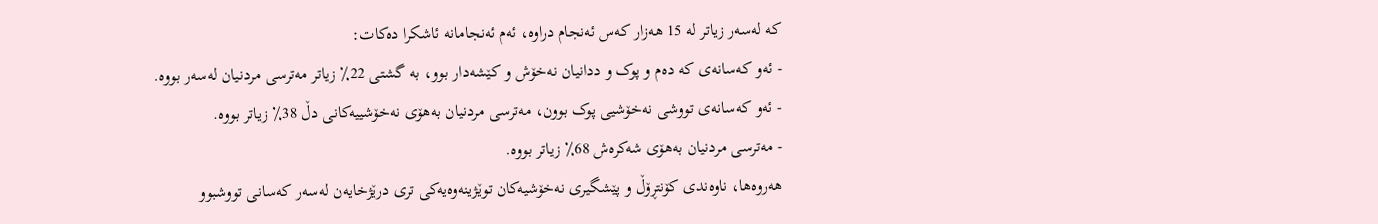کە لەسەر زیاتر لە 15 هەزار کەس ئەنجام دراوە، ئەم ئەنجامانە ئاشکرا دەکات:
- ئەو کەسانەی کە دەم و پوک و ددانیان نەخۆش و کێشەدار بوو، بە گشتی 22٪ زیاتر مەترسی مردنیان لەسەر بووە.
- ئەو کەسانەی تووشی نەخۆشیی پوک بوون، مەترسی مردنیان بەهۆی نەخۆشییەکانی دڵ 38٪ زیاتر بووە.
- مەترسی مردنیان بەهۆی شەکرەش 68٪ زیاتر بووە.
هەروەها، ناوەندی کۆنتڕۆڵ و پێشگیری نەخۆشیەکان توێژینەوەیەکی تری درێژخایەن لەسەر کەسانی تووشبوو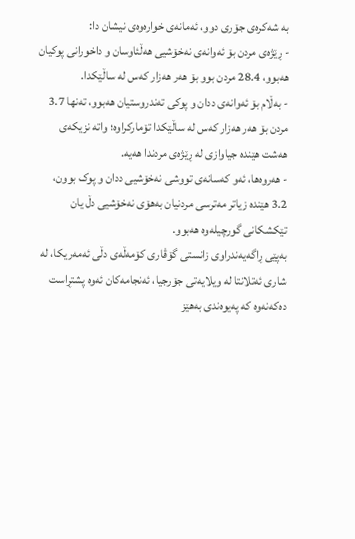بە شەکرەی جۆری دوو، ئەمانەی خوارەوەی نیشان دا:
- ڕێژەی مردن بۆ ئەوانەی نەخۆشیی هەڵئاوسان و داخورانی پوکیان هەبوو، 28.4 مردن بوو بۆ هەر هەزار کەس لە ساڵێکدا.
- بەڵام بۆ ئەوانەی ددان و پوکی تەندروستیان هەبوو، تەنها 3.7 مردن بۆ هەر هەزار کەس لە ساڵێکدا تۆمارکراوە؛ واتە نزیکەی هەشت هێندە جیاوازی لە ڕێژەی مردندا هەیە.
- هەروەها، ئەو کەسانەی تووشی نەخۆشیی ددان و پوک بوون، 3.2 هێندە زیاتر مەترسی مردنیان بەهۆی نەخۆشیی دڵ یان تێکشکانی گورچیلەوە هەبوو.
بەپێی ڕاگەیەندراوی زانستی گۆڤاری کۆمەڵەی دڵی ئەمەریکا، لە شاری ئەتلانتا لە ویلایەتی جۆرجیا، ئەنجامەکان ئەوە پشتڕاست دەکەنەوە کە پەیوەندی بەهێز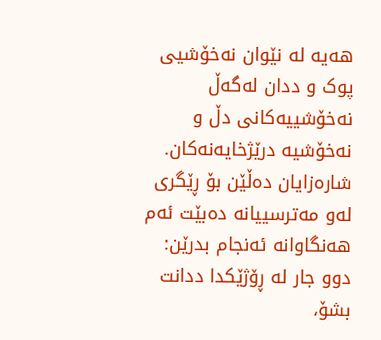هەیە لە نێوان نەخۆشیی پوک و ددان لەگەڵ نەخۆشییەکانی دڵ و نەخۆشیە درێژخایەنەکان.
شارەزایان دەڵێن بۆ ڕێگری لەو مەترسییانە دەبێت ئەم هەنگاوانە ئەنجام بدرێن: دوو جار لە ڕۆژێکدا ددانت بشۆ،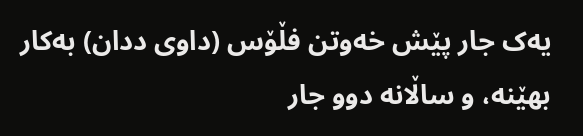یەک جار پێش خەوتن فڵۆس (داوی ددان) بەکار بهێنە، و ساڵانە دوو جار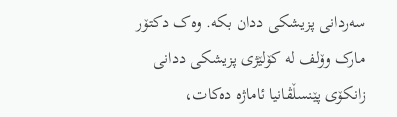سەردانی پزیشکی ددان بکە. وەک دکتۆر مارک وۆلف لە کۆلێژی پزیشکی ددانی زانکۆی پێنسڵڤانیا ئاماژە دەکات،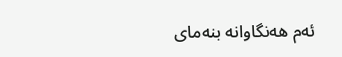ئەم هەنگاوانە بنەمای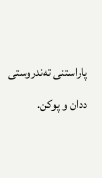پاراستنی تەندروستی ددان و پوکن.